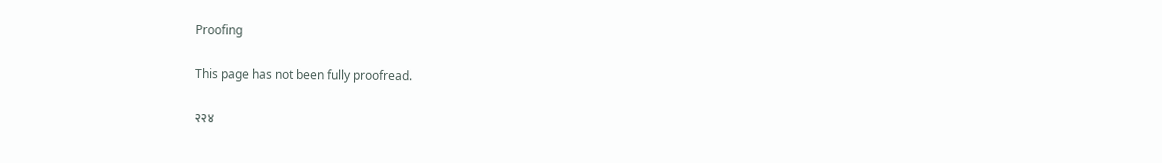Proofing

This page has not been fully proofread.

२२४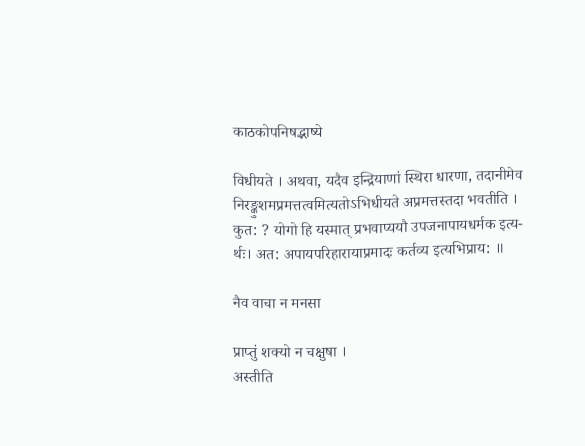काठकोपनिषद्भाष्ये

विधीयते । अथवा, यदैव इन्द्रियाणां स्थिरा धारणा, तदानीमेव
निरङ्कुशमप्रमत्तत्वमित्यतोऽभिधीयते अप्रमत्तस्तदा भवतीति ।
कुत: ? योगो हि यस्मात् प्रभवाप्ययौ उपजनापायधर्मक इत्य-
र्थः। अत: अपायपरिहारायाप्रमादः कर्तव्य इत्यभिप्राय: ॥

नैव वाचा न मनसा

प्राप्तुं शक्यो न चक्षुषा ।
अस्तीति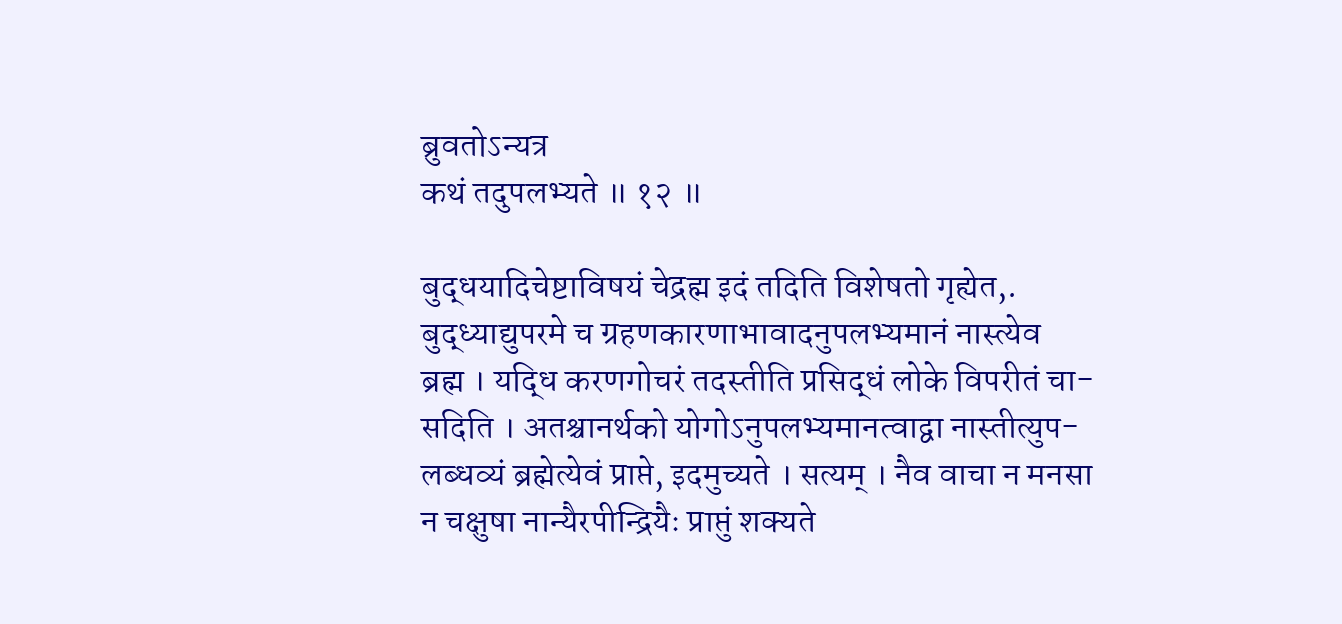ब्रुवतोऽन्यत्र
कथं तदुपलभ्यते ॥ १२ ॥

बुद्धयादिचेष्टाविषयं चेद्रह्म इदं तदिति विशेषतो गृह्येत,.
बुद्ध्याद्युपरमे च ग्रहणकारणाभावादनुपलभ्यमानं नास्त्येव
ब्रह्म । यद्धि करणगोचरं तदस्तीति प्रसिद्धं लोके विपरीतं चा-
सदिति । अतश्चानर्थको योगोऽनुपलभ्यमानत्वाद्वा नास्तीत्युप-
लब्धव्यं ब्रह्मेत्येवं प्राप्ते, इदमुच्यते । सत्यम् । नैव वाचा न मनसा
न चक्षुषा नान्यैरपीन्द्रियैः प्राप्तुं शक्यते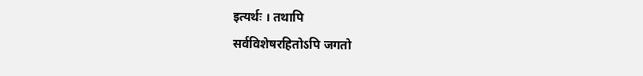इत्यर्थः । तथापि
सर्वविशेषरहितोऽपि जगतो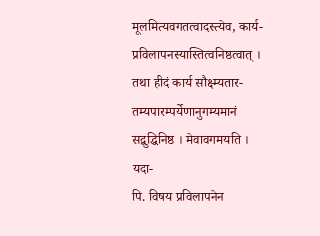मूलमित्यवगतत्वादस्त्येव, कार्य-
प्रविलापनस्यास्तित्वनिष्ठत्वात् । तथा हीदं कार्य सौक्ष्म्यतार-
तम्यपारम्पर्येणानुगम्यमानं सद्बुद्धिनिष्ठ । मेवावगमयति । यदा-
पि. विषय प्रविलापनेन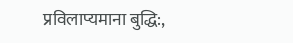प्रविलाप्यमाना बुद्धि:,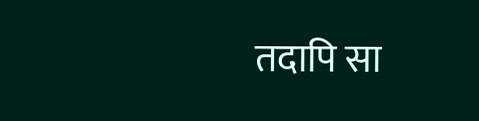तदापि सा